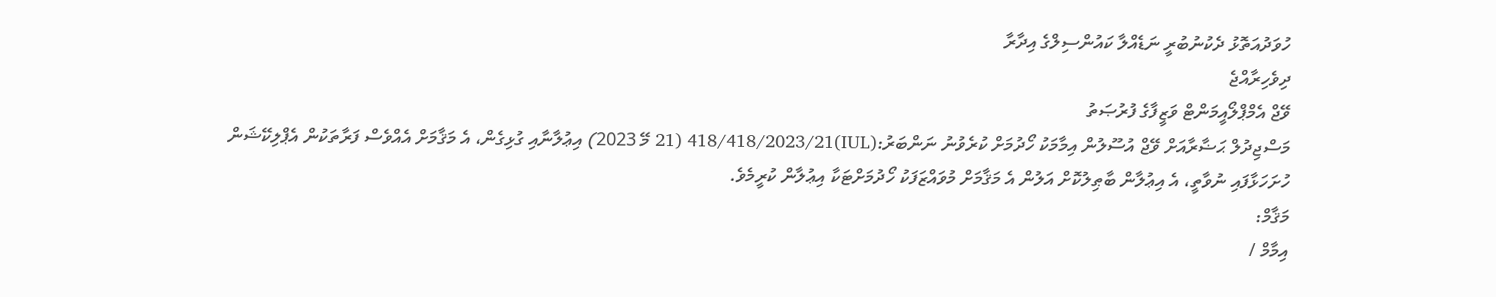ހުވަދުއަތޮޅު ދެކުނުބުރީ ނަޑެއްލާ ކައުންސިލްގެ އިދާރާ
ދިވެހިރާއްޖެ
ވޭޖް އެމްޕްލޯއީމަންޓް ވަޒީފާގެ ފުރުޞަތު
މަސްޖިދުލް ޙަޟާރާއަށް ވޭޖް އުސޫލުން އިމާމަކު ހޯދުމަށް ކުރެވުނު ނަންބަރު:(IUL)418/418/2023/21 (21 މޭ 2023) އިޢުލާނާއި ގުޅިގެން، އެ މަޤާމަށް އެއްވެސް ފަރާތަކުން އެޕްލިކޭޝަން ހުށަހަޅާފައި ނުވާތީ، އެ އިޢުލާން ބާޠިލުކޮށް އަލުން އެ މަޤާމަށް މުވައްޒަފަކު ހޯދުމަށްޓަކާ އިޢުލާން ކުރީމެވެ.
މަޤާމް:
އިމާމް /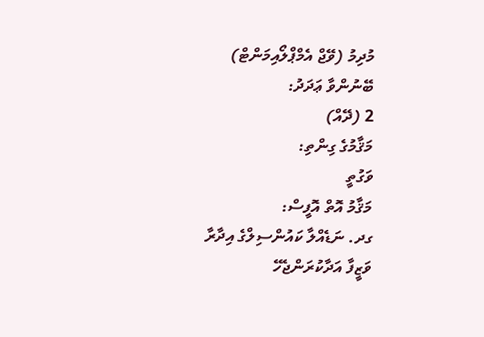މުދިމު (ވޭޖް އެމްޕްލޯއިމަންޓް)
ބޭނުންވާ ޢަދަދު:
2 (ދޭއް)
މަޤާމުގެ ގިންތި:
ވަގުތީ
މަޤާމު އޮތް އޮފީސް:
ގދ. ނަޑެއްލާ ކައުންސިލްގެ އިދާރާ
ވަޒީފާ އަދާކުރަންޖެހޭ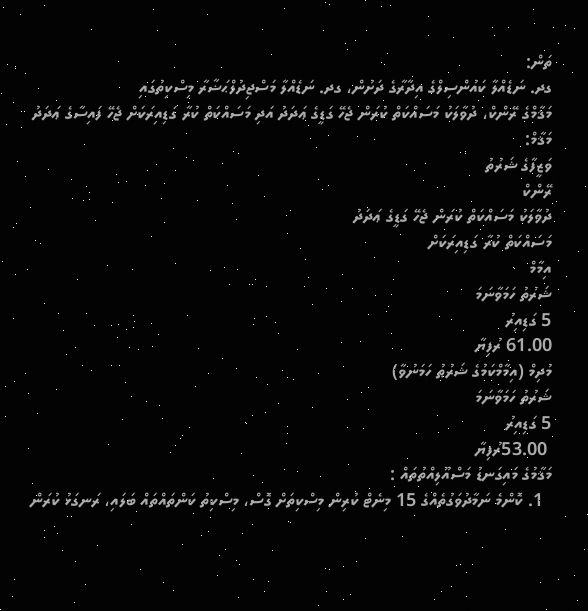ތަން:
ގދ. ނަޑެއްލާ ކައުންސިލްގެ އިދާރާގެ ދަށުން، ގދ. ނަޑެއްލާ މަސްޖިދުލްޙަޟާރާ މިސްކިތުގައި
މަޤާމްގެ ރޭންކް، ދުވާލަކު މަސައްކަތް ކުރަން ޖެހޭ ގަޑީގެ ޢަދަދު އަދި މަސައްކަތް ކުރާ ގަޑިއިރަކަށް ޖެހޭ ފައިސާގެ ޢަދަދު
މަޤާމް:
ވަޒީފާގެ ޝަރުތު
ރޭންކް
ދުވާލަކު މަސައްކަތް ކުރަން ޖެހޭ ގަޑީގެ ޢަދަދު
މަސައްކަތް ކުރާ ގަޑިއިރަކަށް
އިމާމް
ޝަރުތު ހަމަވާނަމަ
5 ގަޑިއިރު
61.00 ރުފިޔާ
މުދިމް (އިމާމްކަމުގެ ޝަރުޠު ހަމަނުވާ)
ޝަރުތު ހަމަވާނަމަ
5 ގަޑިއިރު
 53.00ރުފިޔާ
މަޤާމުގެ މައިގަނޑު މަސްއޫލިއްތުތައް :
  1. ކޮންމެ ނަމާދުވަގުތެއްގެ 15 މިނެޓް ކުރިން މިސްކިތަށް ގޮސް، މިސްކިތު ކަންތައްތައް ބަލައި، ރަނގަޅު ކުރަން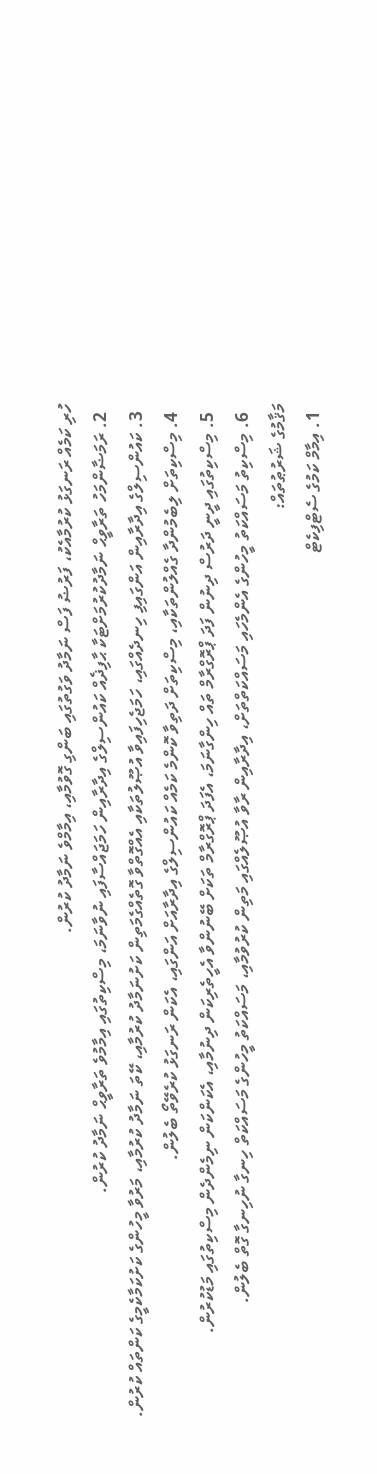ހުރި ކަމެއް ރަނގަޅު ކުރުމާއެކު، ފަރުޟު ފަސް ނަމާދު ވަގުތުގައި ބަންގި ގޮވުމާއި، އިމާމްވެ ނަމާދު ކުރުން.
  2. ރަމަޟާންމަހު ތަރާވީޙް ނަމާދުކުރުމަށްޓަކާ ޙާފިޛެއް ކައުންސިލްގެ އިދާރާއިން ހަމަޖައްސާފައި ނުވާނަމަ، މިސްކިތުގައި އިމާމުވެ ތަރާވީޙް ނަމާދު ކުރުން.
  3. ކައުންސިލްގެ އިދާރާއިން އަންގައިފި ހިނދެއްގައި، ހަމަޖެހިފައިވާ އުޞޫލުތަކާއި އެއްގޮތްވާ ގޮތެއްގެމަތިން ކަށުނަމާދު ކުރުމާއި، ކޭތަ ނަމާދު ކުރުމާއި، މަރުވާ މީހުންގެ ކަށުކަމާކެމީގެ ކަންތައް ކުރުން.
  4. މިސްކިތަށް ލިބެމުންދާ ގެއްލުންތަކާއި، މިސްކިތަށް ދަތިވާ ކޮންމެ ކަމެއް ކައުންސިލްގެ އިދާރާއަށް އަންގައި، އެކަން ރަނގަޅު ކުރެވޭތޯ ބެލުން.
  5. މިސްކިތުގައި ދީނީ ދަރުސް ދިނުން ފަދަ ޕްރޮގްރާމް ތައް ހިންގާނަމަ، އެފަދަ ޕްރޮގްރާމް ތަކަށް ބޭނުންވާ އެހީތެރިކަން ދިނުމާއި، އެކަންކަން ނިމެންދެން މިސްކިތުގައި މަޑުކުރުން.
  6. މިސްކިތު މަސައްކަތު މީހުންގެ އެންމެހައި މަސައްކަތްތަށް، އިދާރާއިން ރާވާ އުޞޫލެއްގައި މަތިން ކުރުވުމާއި، މަސައްކަތު މީހުންގެ މަސައްކަތް ހިނގާ ނުހިނގާ ގޮތް ބެލުން.
މަޤާމުގެ ޝަރުޠުތައް:
  1. އިމާމް ކަމުގެ ސެޓްފިކެޓް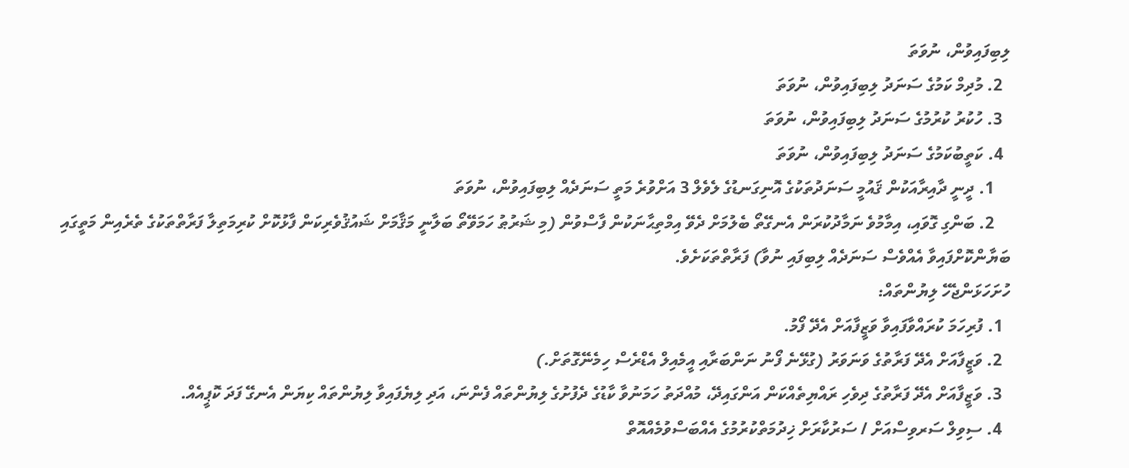ލިބިފައިވުން، ނުވަތަ
  2. މުދިމް ކަމުގެ ސަނަދު ލިބިފައިވުން، ނުވަތަ
  3. ހުކުރު ކުރުމުގެ ސަނަދު ލިބިފައިވުން، ނުވަތަ
  4. ކަތީބުކަމުގެ ސަނަދު ލިބިފައިވުން، ނުވަތަ
    1. ދީނީ ދާއިރާއަކުން ޤައުމީ ސަނަދުތަކުގެ އޮނިގަނޑުގެ ލެވެލް 3 އަށްވުރެ މަތީ ސަނަދެއް ލިބިފައިވުން، ނުވަތަ
    2. ބަންގި ގޮވައި، އިމާމުވެ ނަމާދުކުރަން އެނގޭތޯ ބެލުމަށް ދެވޭ އިމްތިޙާނަކުން ފާސްވުން (މި ޝަރުޠު ހަމަވޭތޯ ބަލާނީ މަޤާމަށް ޝައުޤުވެރިކަން ފާޅުކޮށް ކުރިމަތިލާ ފަރާތްތަކުގެ ތެރެއިން މަތީގައި ބަޔާންކޮށްފައިވާ އެއްވެސް ސަނަދެއް ލިބިފައި ނުވާ) ފަރާތްތަކަށެވެ.
ހުށަހަޅަންޖެހޭ ލިޔުންތައް:
  1. ފުރިހަމަ ކުރައްވާފައިވާ ވަޒީފާއަށް އެދޭ ފޯމު.
  2. ވަޒީފާއަށް އެދޭ ފަރާތުގެ ވަނަވަރު (ގުޅޭނެ ފޯނު ނަންބަރާއި އީމެއިލް އެޑްރެސް ހިމެނޭގޮތަށް.)
  3. ވަޒީފާއަށް އެދޭ ފަރާތުގެ ދިވެހި ރައްޔިތެއްކަން އަންގައިދޭ، މުއްދަތު ހަމަނުވާ ކާޑުގެ ދެފުށުގެ ލިޔުންތައް ފެންނަ، އަދި ލިޔެފައިވާ ލިޔުންތައް ކިޔަން އެނގޭ ފަދަ ކޮޕީއެއް.
  4. ސިވިލް ސަރވިސްއަށް / ސަރުކާރަށް ޚިދުމަތްކުރުމުގެ އެއްބަސްވުމެއްއޮތް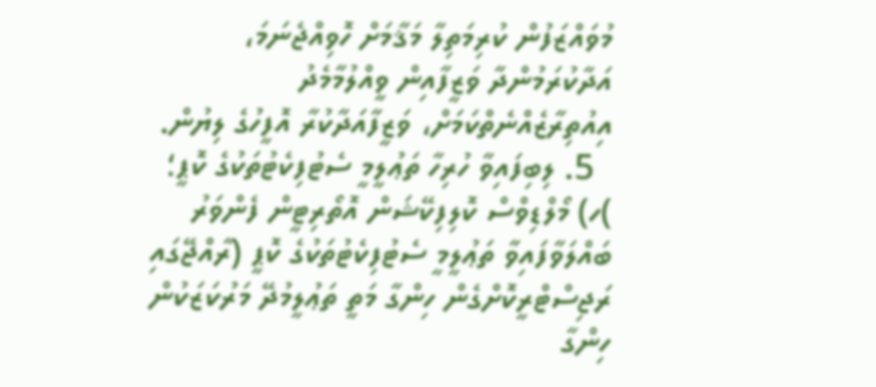މުވައްޒަފުން ކުރިމަތިލާ މަޤާމަށް ހޮވިއްޖެނަމަ، އަދާކުރަމުންދާ ވަޒީފާއިން ވީއްލުމާމެދު އިއުތިރާޒެއްނެތްކަމަށް، ވަޒީފާއަދާކުރާ އޮފީހުގެ ލިޔުން.
  5. ލިބިފައިވާ ހުރިހާ ތަޢުލީމީ ސެޓުފިކެޓުތަކުގެ ކޮޕީ؛
)ހ) މޯލްޑިވްސް ކޮލިފިކޭޝަން އޮތޯރިޓީން ފެންވަރު ބައްލަވާފައިވާ ތަޢުލީމީ ސެޓުފިކެޓުތަކުގެ ކޮޕީ (ރާއްޖޭގައި ރަޖިސްޓްރީކޮށްގެން ހިންގާ މަތީ ތަޢުލީމުދޭ މަރުކަޒަކުން ހިންގާ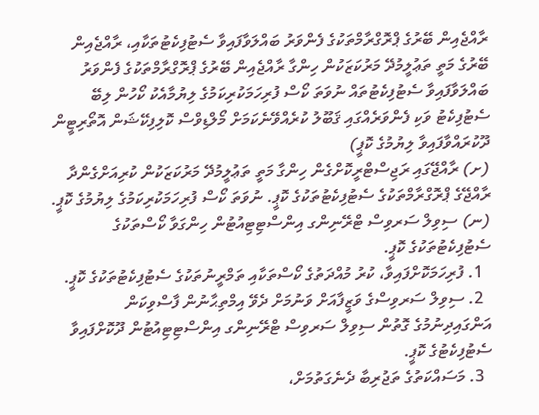ރާއްޖެއިން ބޭރުގެ ޕްރޮގްރާމްތަކުގެ ފެންވަރު ބައްލަވާފައިވާ ސެޓުފިކެޓުތަކާއި، ރާއްޖެއިން ބޭރުގެ މަތީ ތަޢުލީމުދޭ މަރުކަޒަކުން ހިންގާ ރާއްޖެއިން ބޭރުގެ ޕްރޮގްރާމްތަކުގެ ފެންވަރު ބައްލަވާފައިވާ ސެޓުފިކެޓުތައް ނުވަތަ ކޯސް ފުރިހަމަކުރިކަމުގެ ލިޔުމާއެކު ކޯހުން ލިބޭ ސެޓުފިކެޓު ވަކި ފެންވަރެއްގައި ޤަބޫލު ކުރެއްވޭނެކަމަށް މޯލްޑިވްސް ކޮލިފިކޭޝަން އޮތޯރިޓީން ދޫކުރައްވާފައިވާ ލިޔުމުގެ ކޮޕީ)
(ށ) ރާއްޖޭގައި ރަޖިސްޓްރީކޮށްގެން ހިންގާ މަތީ ތަޢުލީމުދޭ މަރުކަޒަކުން ކުރިއަށްގެންދާ ރާއްޖޭގެ ޕްރޮގްރާމްތަކުގެ ސެޓުފިކެޓުތަކުގެ ކޮޕީ. ނުވަތަ ކޯސް ފުރިހަމަކުރިކަމުގެ ލިޔުމުގެ ކޮޕީ.
(ނ) ސިވިލް ސަރވިސް ޓްރޭނިންގ އިންސްޓިޓިއުޓުން ހިންގަވާ ކޯސްތަކުގެ ސެޓުފިކެޓުތަކުގެ ކޮޕީ.
  1. ފުރިހަމަކޮށްފައިވާ، ކުރު މުއްދަތުގެ ކޯސްތަކާއި ތަމްރީނުތަކުގެ ސެޓުފިކެޓުތަކުގެ ކޮޕީ.
  2. ސިވިލް ސަރވިސްގެ ވަޒީފާއަށް ވަނުމަށް ދެވޭ އިމްތިޙާނުން ފާސްވިކަން އަންގައިދިނުމުގެ ގޮތުން ސިވިލް ސަރވިސް ޓްރޭނިންގ އިންސްޓިޓިއުޓުން ދޫކޮށްފައިވާ ސެޓުފިކެޓުގެ ކޮޕީ.
  3. މަސައްކަތުގެ ތަޖުރިބާ ދެނެގަތުމަށް،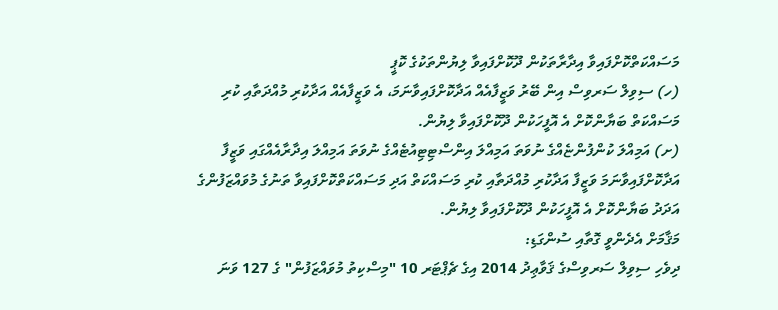މަސައްކަތްކޮށްފައިވާ އިދާރާތަކުން ދޫކޮށްފައިވާ ލިޔުންތަކުގެ ކޮޕީ
(ހ) ސިވިލް ސަރވިސް އިން ބޭރު ވަޒީފާއެއް އަދާކޮށްފައިވާނަމަ، އެ ވަޒީފާއެއް އަދާކުރި މުއްދަތާއި ކުރި މަސައްކަތް ބަޔާންކޮށް އެ އޮފީހަކުން ދޫކޮށްފައިވާ ލިޔުން.
(ށ) އަމިއްލަ ކުންފުންޏެއްގެ ނުވަތަ އަމިއްލަ އިންސްޓިޓިއުޓެއްގެ ނުވަތަ އަމިއްލަ އިދާރާއެއްގައި ވަޒީފާ އަދާކޮށްފައިވާނަމަ ވަޒީފާ އަދާކުރި މުއްދަތާއި ކުރި މަސައްކަތް އަދި މަސައްކަތްކޮށްފައިވާ ތަނުގެ މުވައްޒަފުންގެ އަދަދު ބަޔާންކޮށް އެ އޮފީހަކުން ދޫކޮށްފައިވާ ލިޔުން.
މަޤާމަށް އެދެންވީ ގޮތާއި ސުންގަޑި:
ދިވެހި ސިވިލް ސަރވިސްގެ ޤަވާޢިދު 2014 އިގެ ޗެޕްޓަރ 10 "މިސްކިތު މުވައްޒަފުން" ގެ 127 ވަނަ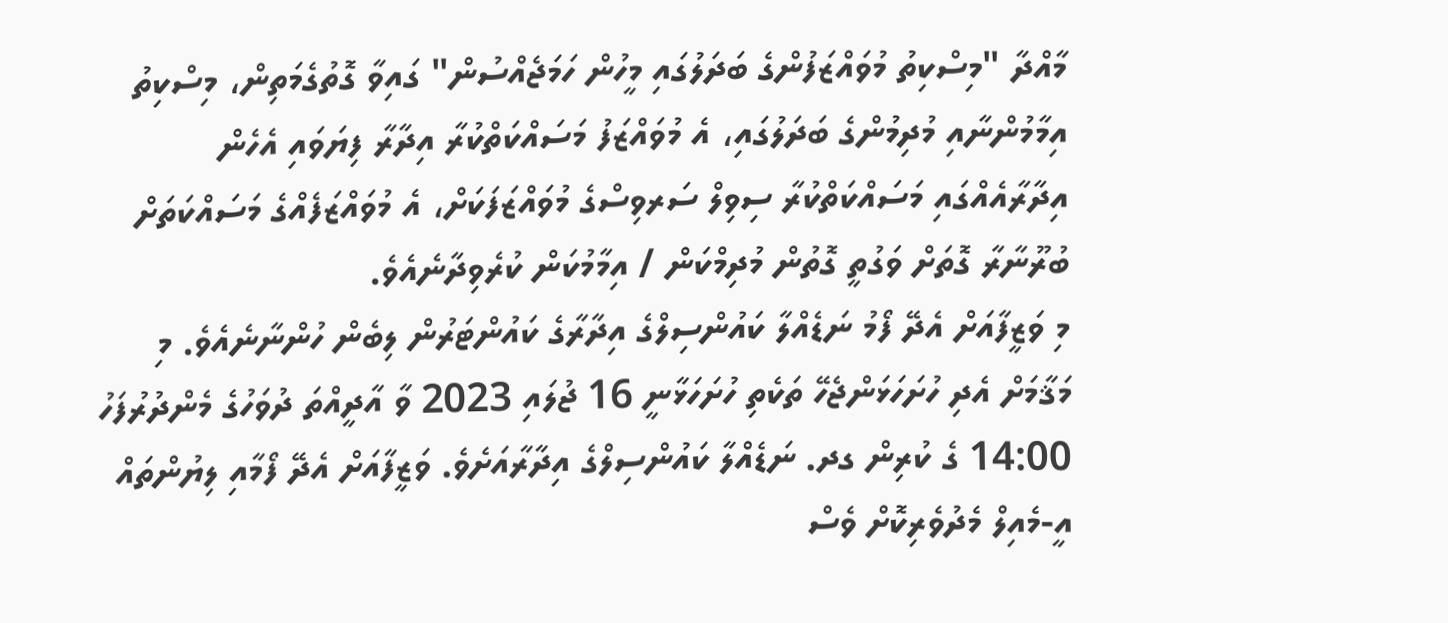މާއްދާ "މިސްކިތު މުވައްޒަފުންގެ ބަދަލުގައި މީހުން ހަމަޖެއްސުން" ގައިވާ ގޮތުގެމަތިން، މިސްކިތު އިމާމުންނާއި މުދިމުންގެ ބަދަލުގައި، އެ މުވައްޒަފު މަސައްކަތްކުރާ އިދާރާ ފިޔަވައި އެހެން އިދާރާއެއްގައި މަސައްކަތްކުރާ ސިވިލް ސަރވިސްގެ މުވައްޒަފަކަށް، އެ މުވައްޒަފެއްގެ މަސައްކަތަށް ބުރޫނާރާ ގޮތަށް ވަގުތީ ގޮތުން މުދިމްކަން / އިމާމުކަން ކުރެވިދާނެއެވެ.
މި ވަޒީފާއަށް އެދޭ ފޯމު ނަޑެއްލާ ކައުންސިލްގެ އިދާރާގެ ކައުންޓަރުން ލިބެން ހުންނާނެއެވެ. މި މަޤާމަށް އެދި ހުށަހަޅަންޖެހޭ ތަކެތި ހުށަހަޅާނީ 16 ޖުލައި 2023 ވާ އާދީއްތަ ދުވަހުގެ މެންދުރުފަހު 14:00 ގެ ކުރިން ގދ. ނަޑެއްލާ ކައުންސިލްގެ އިދާރާއަށެވެ. ވަޒީފާއަށް އެދޭ ފޯމާއި ލިޔުންތައް އީ-މެއިލް މެދުވެރިކޮށް ވެސް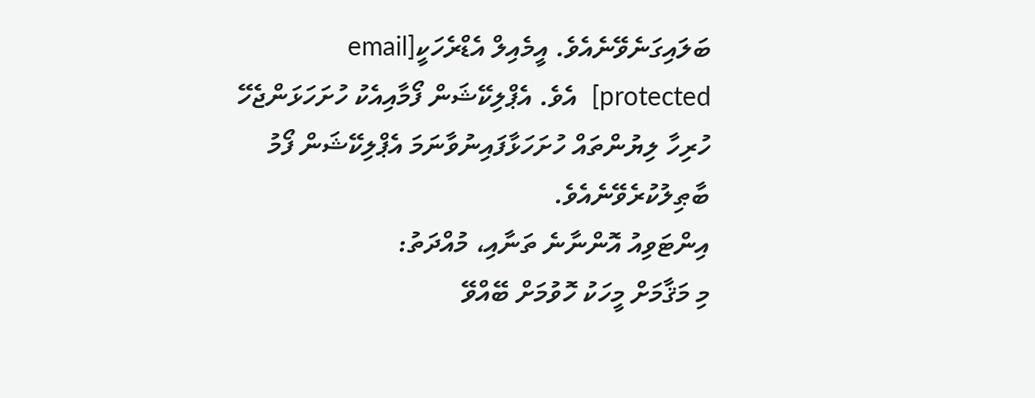ބަލައިގަނެވޭނެއެވެ. އީމެއިލް އެޑްރެހަކީ[email protected]  އެވެ. އެޕްލިކޭޝަން ފޯމާއިއެކު ހުށަހަޅަންޖެހޭ ހުރިހާ ލިޔުންތައް ހުށަހަޅާފައިނުވާނަމަ އެޕްލިކޭޝަން ފޯމު ބާޠިލުކުރެވޭނެއެވެ.
އިންޓަވިއު އޮންނާނެ ތަނާއި، މުއްދަތު:
މި މަޤާމަށް މީހަކު ހޮވުމަށް ބޭއްވޭ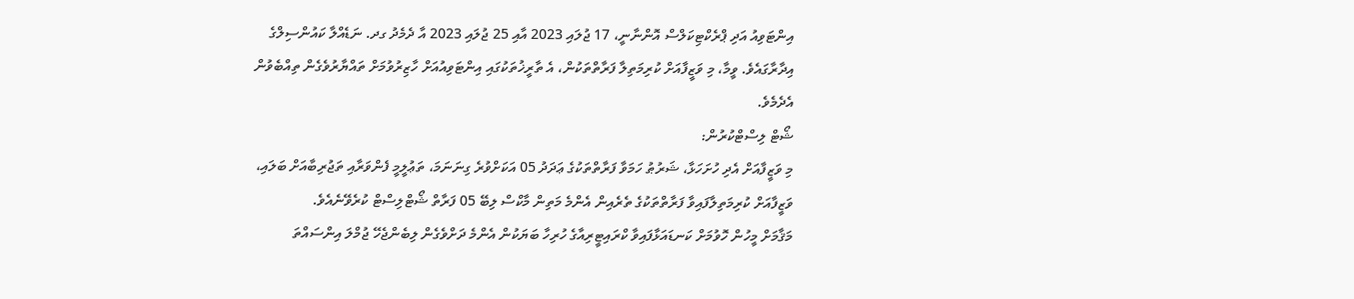އިންޓަވިއު އަދި ޕްރެކްޓިކަލްސް އޮންނާނީ، 17 ޖުލައި 2023 އާއި 25 ޖުލައި 2023 އާ ދެމެދު ގދ. ނަޑެއްލާ ކައުންސިލްގެ އިދާރާގައެވެ. ވީމާ، މި ވަޒީފާއަށް ކުރިމަތިލާ ފަރާތްތަކުން، އެ ތާރީޚުތަކުގައި އިންޓަވިއުއަށް ހާޒިރުވުމަށް ތައްޔާރުވެގެން ތިއްބެވުން އެދެމެވެ.
ޝޯޓް ލިސްޓްކުރުން:
މި ވަޒީފާއަށް އެދި ހުށަހަޅާ، ޝަރުޠު ހަމަވާ ފަރާތްތަކުގެ ޢަދަދު 05 އަކަށްވުރެ ގިނަނަމަ، ތަޢުލީމީ ފެންވަރާއި ތަޖުރިބާއަށް ބަލައި، ވަޒީފާއަށް ކުރިމަތިލާފައިވާ ފަރާތްތަކުގެ ތެރެއިން އެންމެ މަތިން މާކްސް ލިބޭ 05 ފަރާތް ޝޯޓްލިސްޓް ކުރެވޭނެއެވެ.
މަޤާމަށް މީހުން ހޮވުމަށް ކަނޑައަޅާފައިވާ ކްރައިޓީރިއާގެ ހުރިހާ ބަޔަކުން އެންމެ ދަށްވެގެން ލިބެންޖެހޭ ޖުމްލަ އިންސައްތަ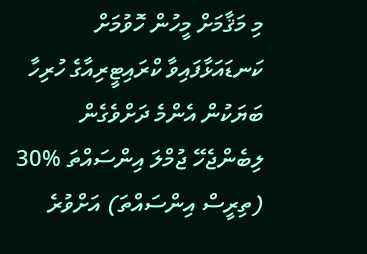މި މަޤާމަށް މީހުން ހޮވުމަށް ކަނޑައަޅާފައިވާ ކްރައިޓީރިއާގެ ހުރިހާ ބަޔަކުން އެންމެ ދަށްވެގެން ލިބެންޖެހޭ ޖުމްލަ އިންސައްތަ %30 (ތިރީސް އިންސައްތަ) އަށްވުރެ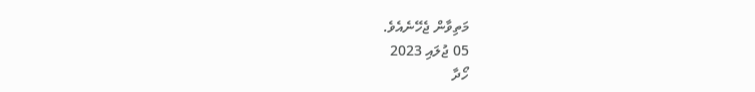މަތިވާން ޖެހޭނެއެވެ.
05 ޖުލައި 2023
ހޯދާ